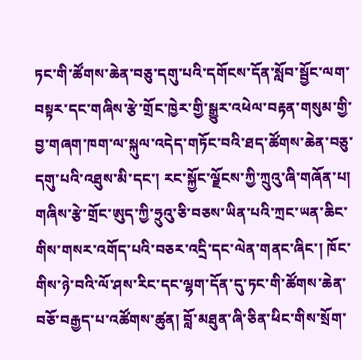ཏང་གི་ཚོགས་ཆེན་བཅུ་དགུ་པའི་དགོངས་དོན་སློབ་སྦྱོང་ལག་བསྟར་དང་གཞིས་རྩེ་གྲོང་ཁྱེར་གྱི་སྒྱུར་འཕེལ་བརྟན་གསུམ་གྱི་བྱ་གཞག་ཁག་ལ་སྐུལ་འདེད་གཏོང་བའི་ཐད་ཚོགས་ཆེན་བཅུ་དགུ་པའི་འཐུས་མི་དང་། རང་སྐྱོང་ལྗོངས་ཀྱི་ཀྲུའུ་ཞི་གཞོན་པ། གཞིས་རྩེ་གྲོང་ཨུད་ཀྱི་ཧྲུའུ་ཅི་བཅས་ཡིན་པའི་ཀྲང་ཡན་ཆིང་གིས་གསར་འགོད་པའི་བཅར་འདྲི་དང་ལེན་གནང་ཞིང་། ཁོང་གིས་ཉེ་བའི་ལོ་ཤས་རིང་དང་ལྷག་དོན་དུ་ཏང་གི་ཚོགས་ཆེན་བཅོ་བརྒྱད་པ་འཚོགས་ཚུན། བློ་མཐུན་ཞི་ཅིན་ཕིང་གིས་སྲོག་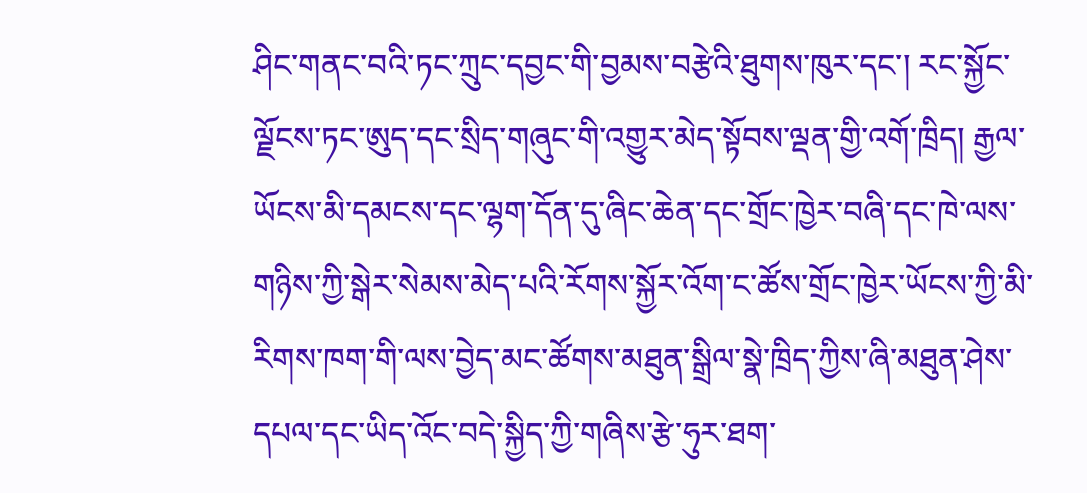ཤིང་གནང་བའི་ཏང་ཀྲུང་དབྱང་གི་བྱམས་བརྩེའི་ཐུགས་ཁུར་དང་། རང་སྐྱོང་ལྗོངས་ཏང་ཨུད་དང་སྲིད་གཞུང་གི་འགྱུར་མེད་སྟོབས་ལྡན་གྱི་འགོ་ཁྲིད། རྒྱལ་ཡོངས་མི་དམངས་དང་ལྷག་དོན་དུ་ཞིང་ཆེན་དང་གྲོང་ཁྱེར་བཞི་དང་ཁེ་ལས་གཉིས་ཀྱི་སྒེར་སེམས་མེད་པའི་རོགས་སྐྱོར་འོག་ང་ཚོས་གྲོང་ཁྱེར་ཡོངས་ཀྱི་མི་རིགས་ཁག་གི་ལས་བྱེད་མང་ཚོགས་མཐུན་སྒྲིལ་སྣེ་ཁྲིད་ཀྱིས་ཞི་མཐུན་ཤེས་དཔལ་དང་ཡིད་འོང་བདེ་སྐྱིད་ཀྱི་གཞིས་རྩེ་ཧུར་ཐག་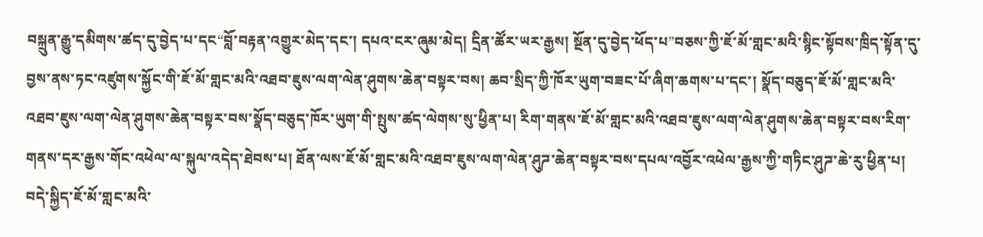བསྐྲུན་རྒྱུ་དམིགས་ཚད་དུ་བྱེད་པ་དང“བློ་བརྟན་འགྱུར་མེད་དང་། དཔའ་ངར་ཞུམ་མེད། དྲིན་ཚོར་ཡར་རྒྱས། སྔོན་དུ་བྱེད་ཕོད་པ”བཅས་ཀྱི་ཇོ་མོ་གླང་མའི་སྙིང་སྟོབས་ཁྲིད་སྟོན་དུ་བྱས་ནས་ཏང་འཛུགས་སྐྱོང་གི་ཇོ་མོ་གླང་མའི་འཐབ་ཇུས་ལག་ལེན་ཤུགས་ཆེན་བསྟར་བས། ཆབ་སྲིད་ཀྱི་ཁོར་ཡུག་བཟང་པོ་ཞིག་ཆགས་པ་དང་། སྣོད་བཅུད་ཇོ་མོ་གླང་མའི་འཐབ་ཇུས་ལག་ལེན་ཤུགས་ཆེན་བསྟར་བས་སྣོད་བཅུད་ཁོར་ཡུག་གི་སྤུས་ཚད་ལེགས་སུ་ཕྱིན་པ། རིག་གནས་ཇོ་མོ་གླང་མའི་འཐབ་ཇུས་ལག་ལེན་ཤུགས་ཆེན་བསྟར་བས་རིག་གནས་དར་རྒྱས་གོང་འཕེལ་ལ་སྐུལ་འདེད་ཐེབས་པ། ཐོན་ལས་ཇོ་མོ་གླང་མའི་འཐབ་ཇུས་ལག་ལེན་ཤུཌ་ཆེན་བསྟར་བས་དཔལ་འབྱོར་འཕེལ་རྒྱས་ཀྱི་གཏིང་ཤུཌ་ཆེ་རུ་ཕྱིན་པ། བདེ་སྐྱིད་ཇོ་མོ་གླང་མའི་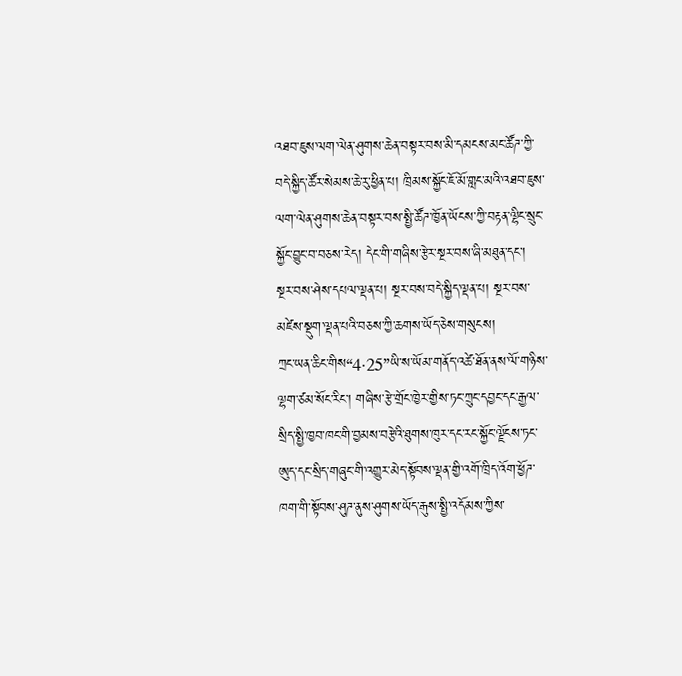འཐབ་ཇུས་ལག་ལེན་ཤུགས་ཆེན་བསྟར་བས་མི་དམངས་མང་ཚོཌ་ཀྱི་བདེ་སྐྱིད་ཚོར་སེམས་ཆེ་རུ་ཕྱིན་པ། ཁྲིམས་སྐྱོང་ཇོ་མོ་གླང་མའི་འཐབ་ཇུས་ལག་ལེན་ཤུགས་ཆེན་བསྟར་བས་སྤྱི་ཚོཌ་ཁྱོན་ཡོངས་ཀྱི་བརྟན་ལྷིང་སྲུང་སྐྱོང་བྱུང་བ་བཅས་རེད། དེང་གི་གཞིས་རྩེར་སྔར་བས་ཞི་མཐུན་དང་། སྔར་བས་ཤེས་དཔལ་ལྡན་པ། སྔར་བས་བདེ་སྐྱིད་ལྡན་པ། སྔར་བས་མཛེས་སྡུག་ལྡན་པའི་བཅས་ཀྱི་ཆགས་ཡོད་ཅེས་གསུངས།
ཀྲང་ཡན་ཆིང་གིས“4·25”ཡི་ས་ཡོམ་གནོད་འཚེ་ཐོན་ནས་ལོ་གཉིས་ལྷག་ཙམ་སོང་རིང་། གཞིས་རྩེ་གྲོང་ཁྱེར་གྱིས་ཏང་ཀྲུང་དབྱང་དང་རྒྱལ་སྲིད་སྤྱི་ཁྱབ་ཁང་གི་བྱམས་བརྩེའི་ཐུགས་ཁུར་དང་རང་སྐྱོང་ལྗོངས་ཏང་ཨུད་དང་སྲིད་གཞུང་གི་འགྱུར་མེད་སྟོབས་ལྡན་གྱི་འགོ་ཁྲིད་འོག་ཕྱོཌ་ཁག་གི་སྟོབས་ཤུཌ་ནུས་ཤུགས་ཡོད་རྒུས་སྤྱི་འདོམས་ཀྱིས་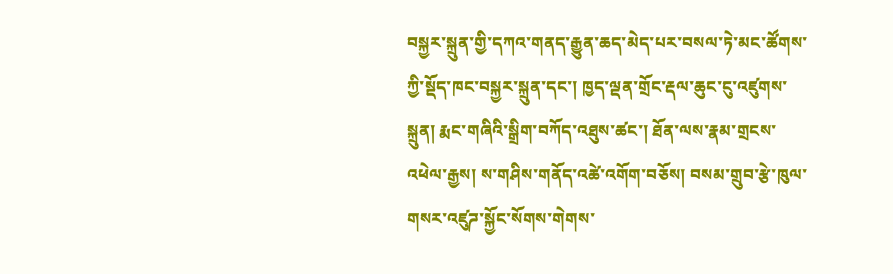བསྐྱར་སྐྲུན་གྱི་དཀའ་གནད་རྒྱུན་ཆད་མེད་པར་བསལ་ཏེ་མང་ཚོགས་ཀྱི་སྡོད་ཁང་བསྐྱར་སྐྲུན་དང་། ཁྱད་ལྡན་གྲོང་རྡལ་ཆུང་ངུ་འཛུགས་སྐྲུན། རྨང་གཞིའི་སྒྲིག་བཀོད་འཐུས་ཚང་། ཐོན་ལས་རྣམ་གྲངས་འཕེལ་རྒྱས། ས་གཤིས་གནོད་འཚེ་འགོག་བཅོས། བསམ་གྲུབ་རྩེ་ཁུལ་གསར་འཛུཌ་སྐྱོང་སོགས་གེགས་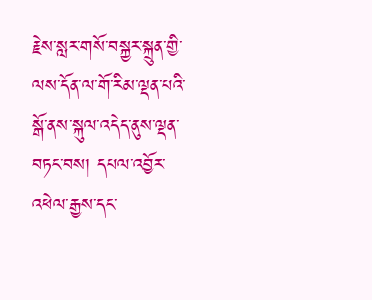རྗེས་སླར་གསོ་བསྐྱར་སྐྲུན་གྱི་ལས་དོན་ལ་གོ་རིམ་ལྡན་པའི་སྒོ་ནས་སྐུལ་འདེད་ནུས་ལྡན་བཏང་བས། དཔལ་འབྱོར་འཕེལ་རྒྱས་དང་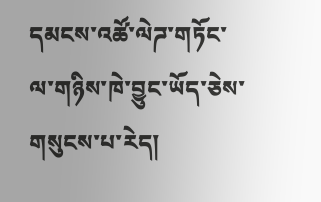དམངས་འཚོ་ལེཌ་གཏོང་ལ་གཉིས་ཁེ་བྱུང་ཡོད་ཅེས་གསུངས་པ་རེད།